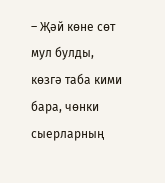– Җәй көне сөт мул булды, көзгә таба кими бара, чөнки сыерларның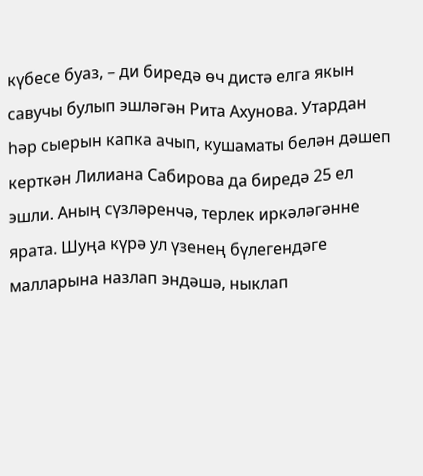күбесе буаз, – ди биредә өч дистә елга якын савучы булып эшләгән Рита Ахунова. Утардан һәр сыерын капка ачып, кушаматы белән дәшеп керткән Лилиана Сабирова да биредә 25 ел эшли. Аның сүзләренчә, терлек иркәләгәнне ярата. Шуңа күрә ул үзенең бүлегендәге малларына назлап эндәшә, ныклап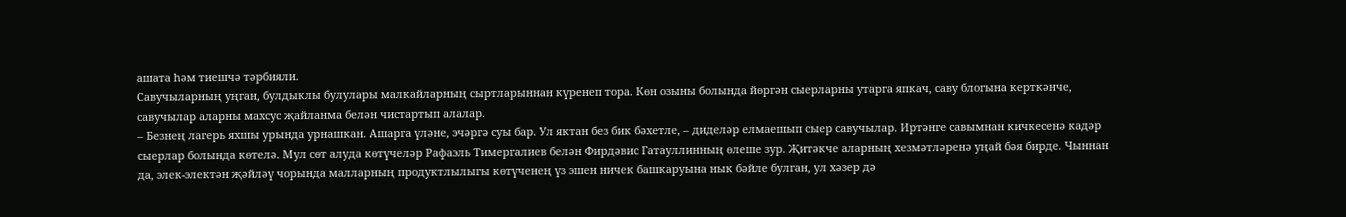ашата һәм тиешчә тәрбияли.
Савучыларның уңган, булдыклы булулары малкайларның сыртларыннан күренеп тора. Көн озыны болында йөргән сыерларны утарга япкач, саву блогына керткәнче, савучылар аларны махсус җайланма белән чистартып алалар.
– Безнең лагерь яхшы урында урнашкан. Ашарга үләне, эчәргә суы бар. Ул яктан без бик бәхетле, – диделәр елмаешып сыер савучылар. Иртәнге савымнан кичкесенә кадәр сыерлар болында көтелә. Мул сөт алуда көтүчеләр Рафаэль Тимергалиев белән Фирдәвис Гатауллинның өлеше зур. Җитәкче аларның хезмәтләренә уңай бәя бирде. Чыннан да, элек-электән җәйләү чорында малларның продуктлылыгы көтүченең үз эшен ничек башкаруына нык бәйле булган, ул хәзер дә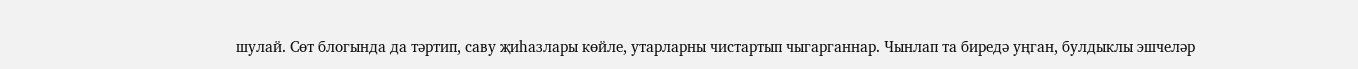шулай. Сөт блогында да тәртип, саву җиһазлары көйле, утарларны чистартып чыгарганнар. Чынлап та биредә уңган, булдыклы эшчеләр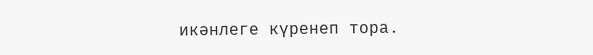икәнлеге күренеп тора.